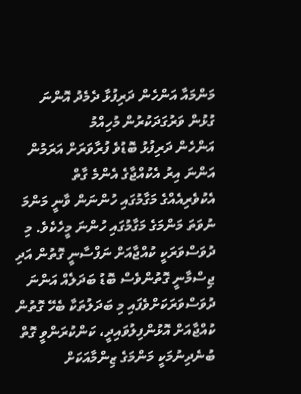މަންމައާ އަންހެން ދަރިފުޅާ ދެމެދު އޮންނަ ގުޅުން ވަރުގަދަކުރުން މުހިއްމު
އަންހެން ދަރިފުޅު ބޮޑުވެ ފުރާވަރަށް އަރަމުން އަންނަ އިރު އެކުއްޖާގެ އެންމެ ގާތް އެކުވެރިއެއްގެ މަގާމުގައި ހުންނަން ވާނީ މަންމަ ނުވަތަ މަންމަގެ މަގާމުގައި ހުންނަ މީހެކެވެ. މި ދުވަސްވަރަކީ ކުއްޖާއަށް ނަފްސާނީ ގޮތުން އަދި ޖިސްމާނީ ގޮތުންވެސް ބޮޑު ބަދަލެއް އަންނަ ދުވަސްވަރަކަށްވެފައި މި ބަދަލުތަކާ ބެހޭ ގޮތުން ކުއްޖާއަށް އޮޅުންފިލުވައިދީ، ކަންކުރަންވީ ގޮތް ބުނެދިނުމަކީ މަންމަގެ ޒިންމާއަކަށް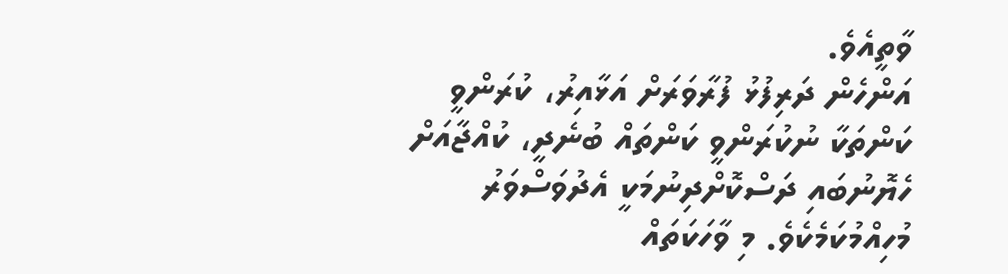ވާތީއެވެ.
އަންހެން ދަރިފުޅު ފުރާވަރަށް އަޅާއިރު، ކުރަންވީ ކަންތަކާ ނުކުރަންވީ ކަންތައް ބުނެދީ، ކުއްޖާއަށް ހެޔޮނުބައި ދަސްކޮށްދިނުމަކީ އެދުވަސްވަރު މުހިއްމުކަމެކެވެ. މި ވާހަކަތައް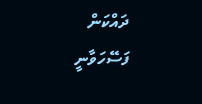ދައްކަން ފަސޭހަވާނީ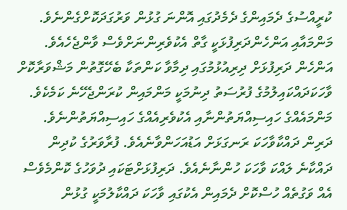ކުރީއްސުގެ ދެމައިންގެ ދެމެދުގައި އޮންނަ ގުޅުން ވަރުގަދަކޮށްގެންނެވެ.
މަންމައާއި އަންހެންދަރިފުޅަކީ ގާތް އެކުވެރިންނަށްވެސް ވާންޖެހެއެވެ. އަންހެން ދަރިފުޅަށް ދިރިއުޅުމުގައި ދިމާވާ ކަންތަކާ ބެހޭގޮތުން މަޝްވަރާކޮށް ވާހަކަދައްކައިލުމުގެ ފުރުސަތު ދިނުމަކީ މަންމައިން ކުރަންޖެހޭނެ ކަމެކެވެ. މަންމައެއްގެ ހައިސިއްޔަތުންނާއި އެކުވެރިއެއްގެ ހައިސިއްޔަތުންނެވެ. ދަރިން ދައްކާވާހަކަ ރަނގަޅަށް އަޑުއަހަންވާނެއެވެ. ފުރާވަރުގެ ކުދިން ދައްކާނެ ލައްކަ ވާހަކަ ހުންނާނެއެވެ. ދަރިފުޅަށްޓަކައި ދުވަހުގެ ކޮންމެވެސް އެއް ވަގުތެއް ހުސްކޮށް ދެމައިން އެކުގައި ވާހަކަ ދައްކާލުމަކީ ގުޅުން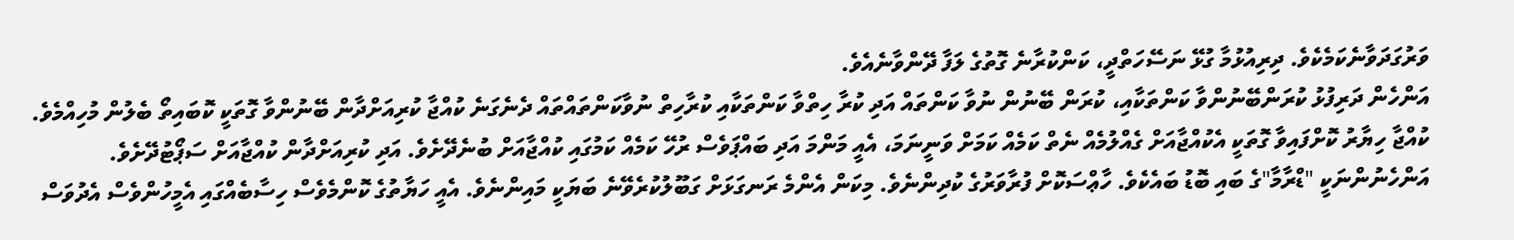ވަރުގަދަވާނެކަމެކެވެ. ދިރިއުޅުމާ ގުޅޭ ނަސޭހަތްދީ، ކަންކުރާނެ ގޮތުގެ ލަފާ ދޭންވާނެއެވެ.
އަންހެން ދަރިފުޅު ކުރަންބޭނުންވާ ކަންތަކާއި، ކުރަން ބޭނުން ނުވާ ކަންތައް އަދި ކުރާ ހިތްވާ ކަންތަކާއި ކުރާހިތް ނުވާކަންތައްތައް ދެނެގަނެ ކުއްޖާ ކުރިއަށްދާން ބޭނުންވާ ގޮތަކީ ކޮބައިތޯ ބެލުން މުހިއްމެވެ. ކުއްޖާ ހިޔާރު ކޮށްފައިވާ ގޮތަކީ އެކުއްޖާއަށް ގެއްލުމެއް ނެތް ކަމެއް ކަމަށް ވަނީނަމަ، އެއީ މަންމަ އަދި ބައްޕަވެސް ރުހޭ ކަމެއް ކަމުގައި ކުއްޖާއަށް ބުނެދޭށެވެ. އަދި ކުރިއަށްދާން ކުއްޖާއަށް ސަޕޯޓުދޭށެވެ.
އަންހެނުންނަކީ "ޑްރާމާ"ގެ ބައި ބޮޑު ބައެކެވެ. ހާޢްސަކޮށް ފުރާވަރުގެ ކުދިންނެވެ. މިކަން އެންމެ ރަނގަޅަށް ގަބޫލުކުރެވޭނެ ބަޔަކީ މައިންނެވެ. އެއީ ހަޔާތުގެ ކޮންމެވެސް ހިސާބެއްގައި އެމީހުންވެސް އެދުވަސް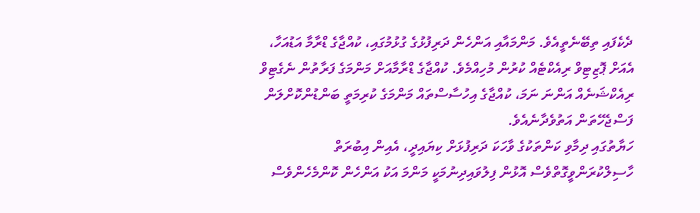ދެކެފައި ތިބޭނެތީއެވެ. މަންމައާއި އަންހެން ދަރިފުޅުގެ ގުޅުމުގައި، ކުއްޖާގެ ޑްރާމާ އަޑުއަހާ، އެއަށް ޕޮޒިޓިވް ރިއެކްޓެއް ކުރުން މުހިއްމެވެ. ކުއްޖާގެ ޑްރާމާއަށް މަންމަގެ ފަރާތުން ނެގެޓިވް ރިއެކްޝަނެއް އަންނަ ނަމަ، ކުއްޖާގެ އިހުސާސްތައް މަންމަގެ ކުރިމަތީ ބަންޑުންކޮށްލަން ފަސްޖެހޭތަން އަތުވެދާނެއެވެ.
ހަޔާތުގައި ދިމާވި ކަންތަކުގެ ވާހަކަ ދަރިފުޅަށް ކިޔައިދީ، އެއިން އިބުރަތް ހާސިލްކުރަންވީގޮތްވެސް އޮޅުން ފިލުވައިދިނުމަކީ މަންމަ އަކު އަންހެން ކޮންމެހެންވެސް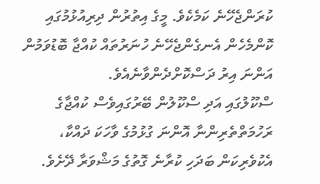ކުރަންޖެހޭނެ ކަމެކެވެ. މީގެ އިތުރުން ދިރިއުޅުމުގައި ކޮންމެހެން އެނގެންޖެހޭނެ ހުނަރުތައް ކުއްޖާ ބޮޑުވަމުން އަންނަ އިރު ދަސްކޮށްދެންވާނެއެވެ.
ސްކޫލުގައި އަދި ސްކޫލުން ބޭރުގައިވެސް ކުއްޖާގެ ރަހުމަތްތެރިންނާ އޮންނަ ގުޅުމުގެ ވާހަކަ ދައްކާ، އެކުވެރިކަން ބަދަހި ކުރާނެ ގޮތުގެ މަޝްވަރާ ދޭށެވެ.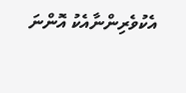އެކުވެރިންނާއެކު އޮންނަ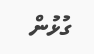ގުޅުން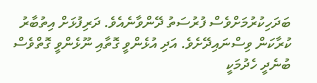ބަދަހިކުރުމަށްވެސް ފުރުސަތު ދޭންވާނެއެވެ. ދަރިފުޅަށް އިތުބާރު ކުރާކަން ވިސްނައިދޭށެވެ. އަދި އުޅެންވީ ގޮތާއި ނޫޅެންވީ ގޮތްވެސް ބުނެދީ ހެދުމަކީ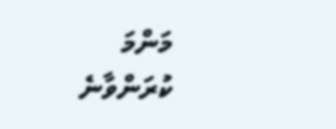މަންމަ ކުރަންވާނެ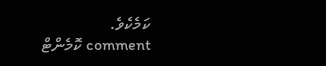ކަމެކެވެ.
comment ކޮމެންޓް